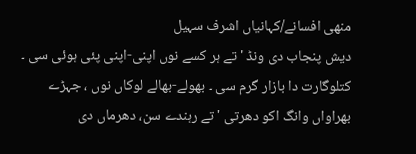منھی افسانے/کہانیاں اشرف سہیل
دیش پنجاب دی ونڈ 'تے ہر کسے نوں اپنی-اپنی پئی ہوئی سی ۔ کتلوگارت دا بازار گرم سی ۔ بھولے-بھالے لوکاں نوں ، جہڑے بھراواں وانگ اکو دھرتی 'تے رہندے سن، دھرماں دی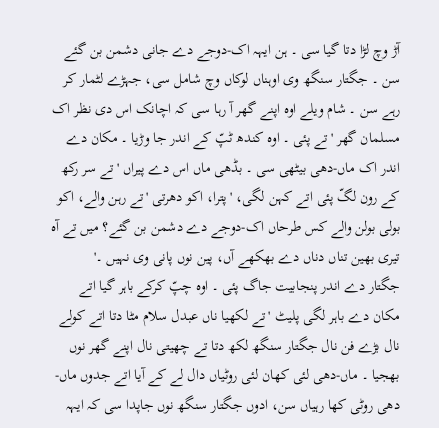آڑ وچ لڑا دتا گیا سی ۔ ہن ایہہ اک-دوجے دے جانی دشمن بن گئے سن ۔ جگتار سنگھ وی اوہناں لوکاں وچ شامل سی، جہڑے لٹمار کر رہے سن ۔ شام ویلے اوہ اپنے گھر آ رہا سی کہ اچانک اس دی نظر اک مسلمان گھر 'تے پئی ۔ اوہ کندھ ٹپّ کے اندر جا وڑیا ۔ مکان دے اندر اک ماں-دھی بیٹھی سی ۔ بڈھی ماں اس دے پیراں 'تے سر رکھ کے رون لگّ پئی اتے کہن لگی، 'پترا، اکو دھرتی 'تے رہن والے، اکو بولی بولن والے کس طرحاں اک-دوجے دے دشمن بن گئے؟ میں تے آہ تیری بھین تناں دناں دے بھکھے آں، پین نوں پانی وی نہیں ۔'
جگتار دے اندر پنجابیت جاگ پئی ۔ اوہ چپّ کرکے باہر گیا اتے مکان دے باہر لگی پلیٹ 'تے لکھیا ناں عبدل سلام مٹا دتا اتے کولے نال بڑے فن نال جگتار سنگھ لکھ دتا تے چھیتی نال اپنے گھر نوں بھجیا ۔ ماں-دھی لئی کھان لئی روٹیاں دال لے کے آیا اتے جدوں ماں-دھی روٹی کھا رہیاں سن، ادوں جگتار سنگھ نوں جاپدا سی کہ ایہہ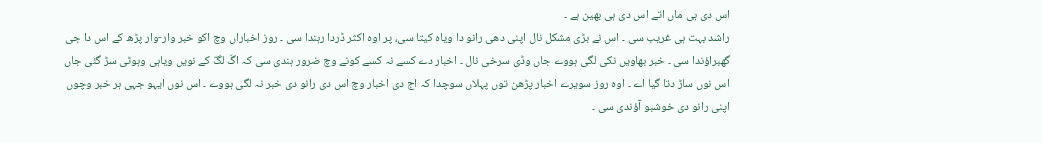اس دی ہی ماں اتے اس دی ہی بھین ہے ۔
راشد بہت ہی غریب سی ۔ اس نے بڑی مشکل نال اپنی دھی رانو دا ویاہ کیتا سی، پر اوہ اکثر ڈردا رہندا سی ۔ روز اخباراں وچ اکو خبر وار-وار پڑھ کے اس دا جی گھبراؤندا سی ۔ خبر بھاویں نکی لگی ہووے جاں وڈی سرخی نال ۔ اخبار دے کسے نہ کسے کونے وچ ضرور ہندی سی کہ اگّ لگّ کے نویں ویاہی وہوٹی سڑ گئی جاں اس نوں ساڑ دتا گیا اے ۔ اوہ روز سویرے اخبار پڑھن توں پہلاں سوچدا کہ اج دی اخبار وچ اس دی رانو دی خبر نہ لگی ہووے ۔ اس نوں ایہو جہی ہر خبر وچوں اپنی رانو دی خوشبو آؤندی سی ۔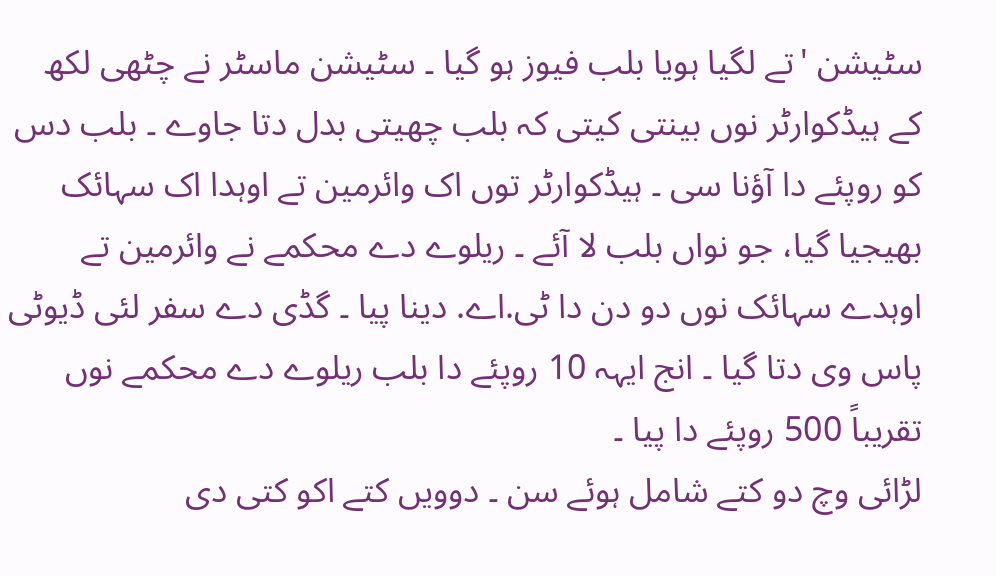سٹیشن 'تے لگیا ہویا بلب فیوز ہو گیا ۔ سٹیشن ماسٹر نے چٹھی لکھ کے ہیڈکوارٹر نوں بینتی کیتی کہ بلب چھیتی بدل دتا جاوے ۔ بلب دس کو روپئے دا آؤنا سی ۔ ہیڈکوارٹر توں اک وائرمین تے اوہدا اک سہائک بھیجیا گیا، جو نواں بلب لا آئے ۔ ریلوے دے محکمے نے وائرمین تے اوہدے سہائک نوں دو دن دا ٹی.اے. دینا پیا ۔ گڈی دے سفر لئی ڈیوٹی پاس وی دتا گیا ۔ انج ایہہ 10 روپئے دا بلب ریلوے دے محکمے نوں تقریباً 500 روپئے دا پیا ۔
لڑائی وچ دو کتے شامل ہوئے سن ۔ دوویں کتے اکو کتی دی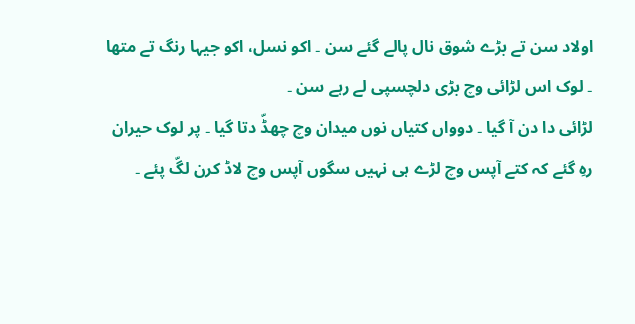اولاد سن تے بڑے شوق نال پالے گئے سن ۔ اکو نسل، اکو جیہا رنگ تے متھا ۔ لوک اس لڑائی وچ بڑی دلچسپی لے رہے سن ۔
لڑائی دا دن آ گیا ۔ دوواں کتیاں نوں میدان وچ چھڈّ دتا گیا ۔ پر لوک حیران رہِ گئے کہ کتے آپس وچ لڑے ہی نہیں سگوں آپس وچ لاڈ کرن لگّ پئے ۔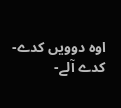اوہ دوویں کدے-کدے آلے-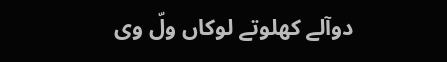دوآلے کھلوتے لوکاں ولّ وی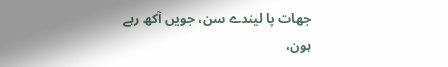جھات پا لیندے سن، جویں آکھ رہے ہون،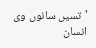'تسیں سانوں وی انسان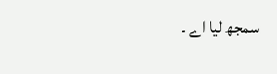سمجھ لیا اے ۔